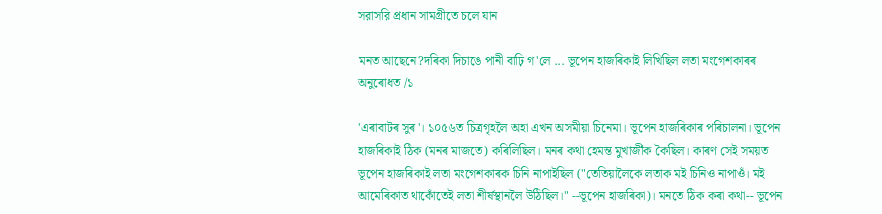সরাসরি প্রধান সামগ্রীতে চলে যান

মনত আছেনে?দৰিকা দিচাঙে পানী বাঢ়ি গ'লে ... ভূপেন হাজৰিকাই লিখিছিল লতা মংগেশকাৰৰ অনুৰোধত /১

'এৰাবাটৰ সুৰ'। ১০৫৬ত চিত্ৰগৃহলৈ অহা এখন অসমীয়া চিনেমা। ভূপেন হাজৰিকাৰ পৰিচালনা। ভূপেন হাজৰিকাই ঠিক (মনৰ মাজতে) কৰিলিছিল। মনৰ কথা হেমন্ত মুখাৰ্জীক কৈছিল। কাৰণ সেই সময়ত ভূপেন হাজৰিকাই লতা মংগেশকাৰক চিনি নাপাইছিল ("তেতিয়ালৈকে লতাক ম‌ই চিনিও নাপাওঁ। ম‌ই আমেৰিকাত থাকোঁতেই লতা শীৰ্ষস্থানলৈ উঠিছিল।" --ভূপেন হাজৰিকা)। মনতে ঠিক কৰা কথা-- ভূপেন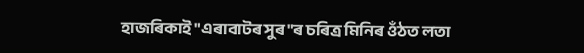হাজৰিকাই "এৰাবাটৰ সুৰ"ৰ চৰিত্ৰ মিনিৰ ওঁঠত লতা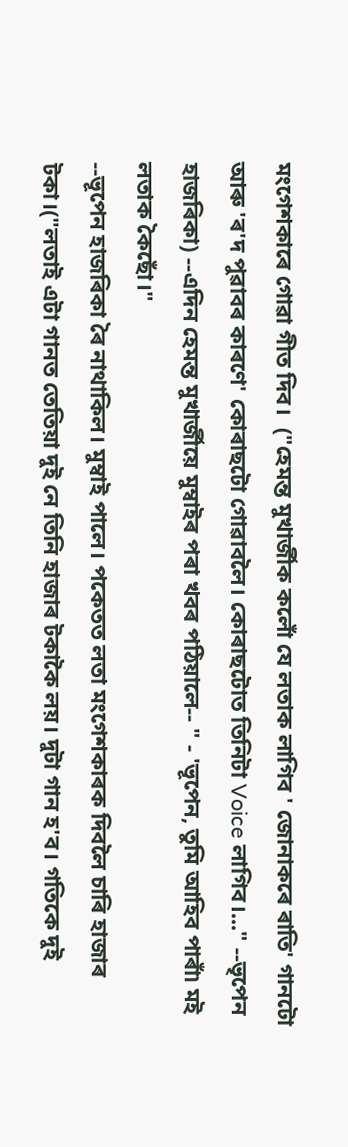মংগেশকাৰে গোৱা গীত দিব।  ("হেমন্ত মুখাৰ্জীক কলোঁ যে লতাক লাগিব ' জোনাকৰে ৰাতি' গানটো আৰু 'ৰ'দ পুৱাবৰ কাৰণে' কোৰাছটো গোৱাবলৈ। কোৰাছটোত তিনিটা Voice লাগিব।..." --ভৃপেন হাজৰিকা) --এদিন হেমন্ত মুখাৰ্জীয়ে মুম্বাইৰ পৰা খবৰ পঠিয়ালে-- " - 'ভূপেন, তুমি আহিব পাৰাঁ৷ মই লতাক কৈছোঁ।"
--ভূপেন হাজৰিকা ৰৈ নাথাকিল। মুম্বাই পালে। পকেতত লতা মংগেশকাৰক দিবলৈ চাৰি হাজাৰ টকা।("লতাই এটা গানত তেতিয়া দুই নে তিনি হাজাৰ টকাকৈ লয়। দুটা গান হ'ব। গতিকে দুই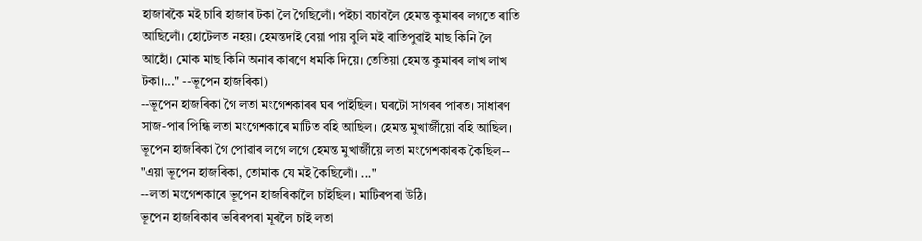হাজাৰকৈ ম‌ই চাৰি হাজাৰ টকা লৈ গৈছিলোঁ। প‌ইচা বচাবলৈ হেমন্ত কুমাৰৰ লগতে ৰাতি আছিলোঁ। হোটেলত নহয়। হেমন্তদাই বেয়া পায় বুলি ম‌ই ৰাতিপুৱাই মাছ কিনি লৈ আহোঁ। মোক মাছ কিনি অনাৰ কাৰণে ধমকি দিয়ে। তেতিয়া হেমন্ত কুমাৰৰ লাখ লাখ টকা।..." --ভূপেন হাজৰিকা)
--ভূপেন হাজৰিকা গৈ লতা মংগেশকাৰৰ ঘৰ পাইছিল। ঘৰটো সাগৰৰ পাৰত। সাধাৰণ সাজ-পাৰ পিন্ধি লতা মংগেশকাৰে মাটিত বহি আছিল। হেমন্ত মুখাৰ্জীয়ো বহি আছিল। ভূপেন হাজৰিকা গৈ পোৱাৰ লগে লগে হেমন্ত মুখাৰ্জীয়ে লতা মংগেশকাৰক কৈছিল-- "এয়া ভূপেন হাজৰিকা, তোমাক যে ম‌ই কৈছিলোঁ। ..."
--লতা মংগেশকাৰে ভূপেন হাজৰিকালৈ চাইছিল। মাটিৰপৰা উঠি।
ভূপেন হাজৰিকাৰ ভৰিৰপৰা মূৰলৈ চাই লতা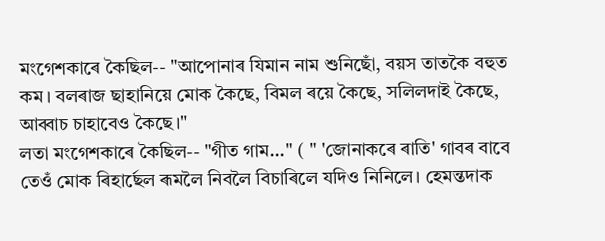মংগেশকাৰে কৈছিল-- "আপোনাৰ যিমান নাম শুনিছোঁ, বয়স তাতকৈ বহুত কম। বলৰাজ ছাহানিয়ে মোক কৈছে, বিমল ৰয়ে কৈছে, সলিলদাই কৈছে, আব্বাচ চাহাবেও কৈছে।"
লতা মংগেশকাৰে কৈছিল-- "গীত গাম..." ( " 'জোনাকৰে ৰাতি' গাবৰ বাবে তেওঁ মোক ৰিহাৰ্ছেল ৰূমলৈ নিবলৈ বিচাৰিলে যদিও নিনিলে। হেমন্তদাক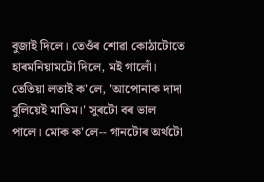বুজাই দিলে। তেওঁৰ শোৱা কোঠাটোতে হাৰমনিয়ামটো দিলে, ম‌ই গালোঁ। তেতিয়া লতাই ক'লে, 'আপোনাক দাদা বুলিয়েই মাতিম।' সুৰটো বৰ ভাল পালে। মোক ক'লে-- গানটোৰ অৰ্থটো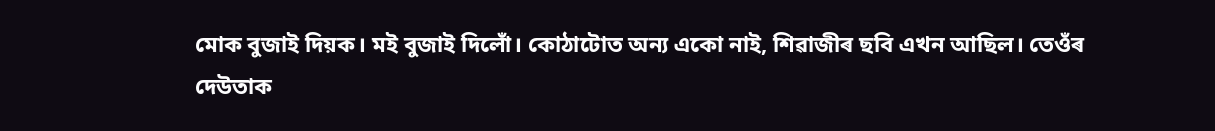মোক বুজাই দিয়ক। ম‌ই বুজাই দিলোঁ। কোঠাটোত অন্য একো নাই, শিৱাজীৰ ছবি এখন আছিল। তেওঁৰ দেউতাক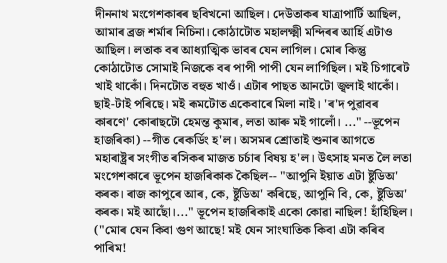দীননাথ মংগেশকাৰৰ ছবিখনো আছিল। দেউতাকৰ যাত্ৰাপাৰ্টি আছিল, আমাৰ ব্ৰজ শৰ্মাৰ নিচিনা। কোঠাটোত মহালক্ষ্মী মন্দিৰৰ আৰ্হি এটাও আছিল। লতাক বৰ আধ্যাত্মিক ভাবৰ যেন লাগিল। মোৰ কিন্তু কোঠাটোত সোমাই নিজকে বৰ পাপী পাপী যেন লাগিছিল। ম‌ই চিগাৰেট খাই থাকোঁ। দিনটোত বহুত খাওঁ। এটাৰ পাছত আনটো জ্বলাই থাকোঁ। ছাই-টাই পৰিছে। ম‌ই ৰূমটোত একেবাৰে মিলা নাই। 'ৰ'দ পুৱাবৰ কাৰণে' কোৰাছটো হেমন্ত কুমাৰ, লতা আৰু ম‌ই গালোঁ। ..." --ভূপেন হাজৰিকা) --গীত ৰেকৰ্ডিং হ'ল। অসমৰ শ্ৰোতাই শুনাৰ আগতে মহাৰাষ্ট্ৰৰ সংগীত ৰসিকৰ মাজত চৰ্চাৰ বিষয় হ'ল। উৎসাহ মনত লৈ লতা মংগেশকাৰে ভূপেন হাজৰিকাক কৈছিল-- "আপুনি ইয়াত এটা ষ্টুডিঅ' কৰক। ৰাজ কাপুৰে আৰ, কে, ষ্টুডিঅ' কৰিছে, আপুনি বি, কে, ষ্টুডিঅ' কৰক। ম‌ই আছোঁ।..." ভূপেন হাজৰিকাই একো কোৱা নাছিল! হাঁহিছিল। ("মোৰ যেন কিবা গুণ আছে! ম‌ই যেন সাংঘাতিক কিবা এটা কৰিব পাৰিম!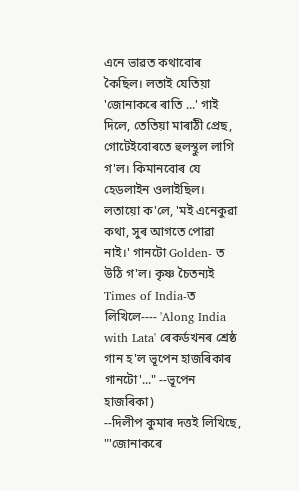এনে ভাৱত কথাবোৰ কৈছিল। লতাই যেতিয়া 'জোনাকৰে ৰাতি ...' গাই দিলে, তেতিয়া মাৰাঠী প্ৰেছ, গোটেইবোৰতে হুলস্থুল লাগি গ'ল। কিমানবোৰ যে হেডলাইন ওলাইছিল। লতায়ো ক'লে, 'ম‌ই এনেকুৱা কথা, সুৰ আগতে পোৱা নাই।' গানটো Golden- ত উঠি গ'ল। কৃষ্ণ চৈতন্য‌ই Times of India-ত লিখিলে---- 'Along India with Lata' ৰেকৰ্ডখনৰ শ্ৰেষ্ঠ গান হ'ল ভূপেন হাজৰিকাৰ গানটো'..." --ভূপেন হাজৰিকা)
--দিলীপ কুমাৰ দত্তই লিখিছে, "'জোনাকৰে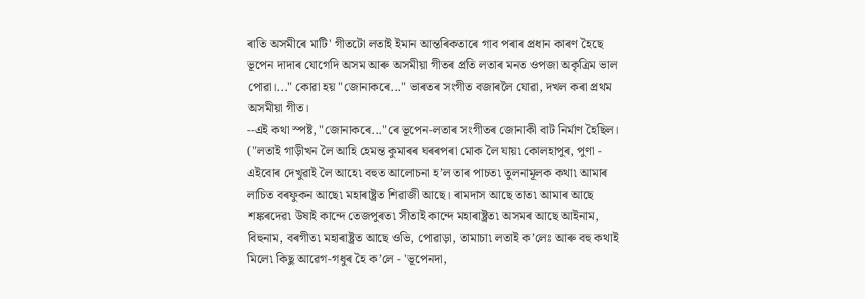ৰাতি অসমীৰে মাটি' গীতটো লতাই ইমান আন্তৰিকতাৰে গাব পৰাৰ প্ৰধান কাৰণ হৈছে ভূপেন দাদাৰ যোগেদি অসম আৰু অসমীয়া গীতৰ প্ৰতি লতাৰ মনত ওপজা অকৃত্রিম ভাল পোৱা।..." কোৱা হয় "জোনাকৰে..." ভাৰতৰ সংগীত বজাৰলৈ যোৱা, দখল কৰা প্ৰথম অসমীয়া গীত।
--এই কথা স্পষ্ট, "জোনাকৰে..."ৰে ভূপেন-লতাৰ সংগীতৰ জোনাকী বাট নিৰ্মাণ হৈছিল। ("লতাই গাড়ীখন লৈ আহি হেমন্ত কুমাৰৰ ঘৰৰপৰা মোক লৈ যায়৷ কোলহাপুৰ, পুণা - এইবোৰ দেখুৱাই লৈ আহে৷ বহুত আলোচনা হ’ল তাৰ পাচত৷ তুলনামূলক কথা৷ আমাৰ লাচিত বৰফুকন আছে৷ মহাৰাষ্ট্ৰত শিৱাজী আছে। ৰামদাস আছে তাত৷ আমাৰ আছে শঙ্কৰদেৱ৷ উষাই কান্দে তেজপুৰত৷ সীতাই কান্দে মহাৰাষ্ট্ৰত৷ অসমৰ আছে আইনাম, বিহুনাম, বৰগীত৷ মহাৰাষ্ট্ৰত আছে ওভি, পোৱাড়া, তামাচা৷ লতাই ক’লেঃ আৰু বহু কথাই মিলে৷ কিছু আৱেগ-গধুৰ হৈ ক’লে - 'ভূপেনদা,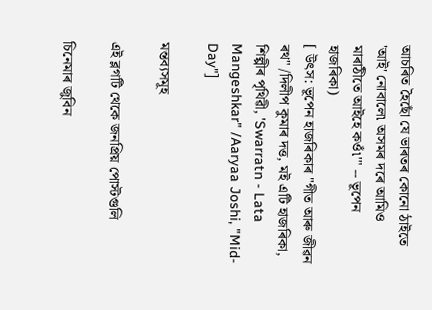আচৰিত হৈছোঁ যে ভাৰতৰ কোনো ঠাইতে 'আই' নোবালে৷ অসমৰ দৰে আমিও মাৰাঠীতে আইহে কওঁ৷'" -- ভূপেন হাজৰিকা)
[ উৎস: ভূপেন হাজৰিকাৰ "গীত আৰু জীৱন ৰথ" /দিলীপ কুমাৰ দত্ত, মই এটি হাজৰিকা, শিল্পীৰ পৃথিৱী, 'Swarratn - Lata Mangeshkar" /Aaryaa Joshi, "Mid-Day"]

মন্তব্যসমূহ

এই ব্লগটি থেকে জনপ্রিয় পোস্টগুলি

চিনেমাৰ জুবিন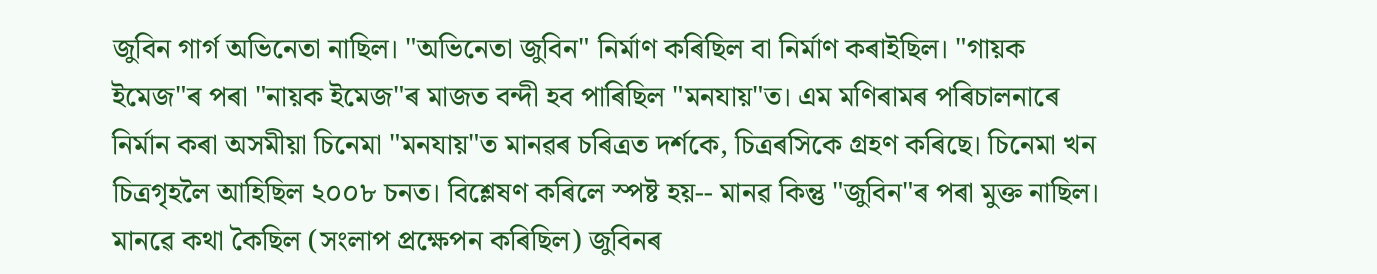জুবিন গাৰ্গ অভিনেতা নাছিল। "অভিনেতা জুবিন" নিৰ্মাণ কৰিছিল বা নিৰ্মাণ কৰাইছিল। "গায়ক ইমেজ"ৰ পৰা "নায়ক ইমেজ"ৰ মাজত বন্দী হব পাৰিছিল "মনযায়"ত। এম মণিৰামৰ পৰিচালনাৰে নিৰ্মান কৰা অসমীয়া চিনেমা "মনযায়"ত মানৱৰ চৰিত্ৰত দৰ্শকে, চিত্ৰৰসিকে গ্ৰহণ কৰিছে। চিনেমা খন চিত্ৰগৃহলৈ আহিছিল ২০০৮ চনত। বিশ্লেষণ কৰিলে স্পষ্ট হয়-- মানৱ কিন্তু "জুবিন"ৰ পৰা মুক্ত নাছিল। মানৱে কথা কৈছিল (সংলাপ প্ৰক্ষেপন কৰিছিল) জুবিনৰ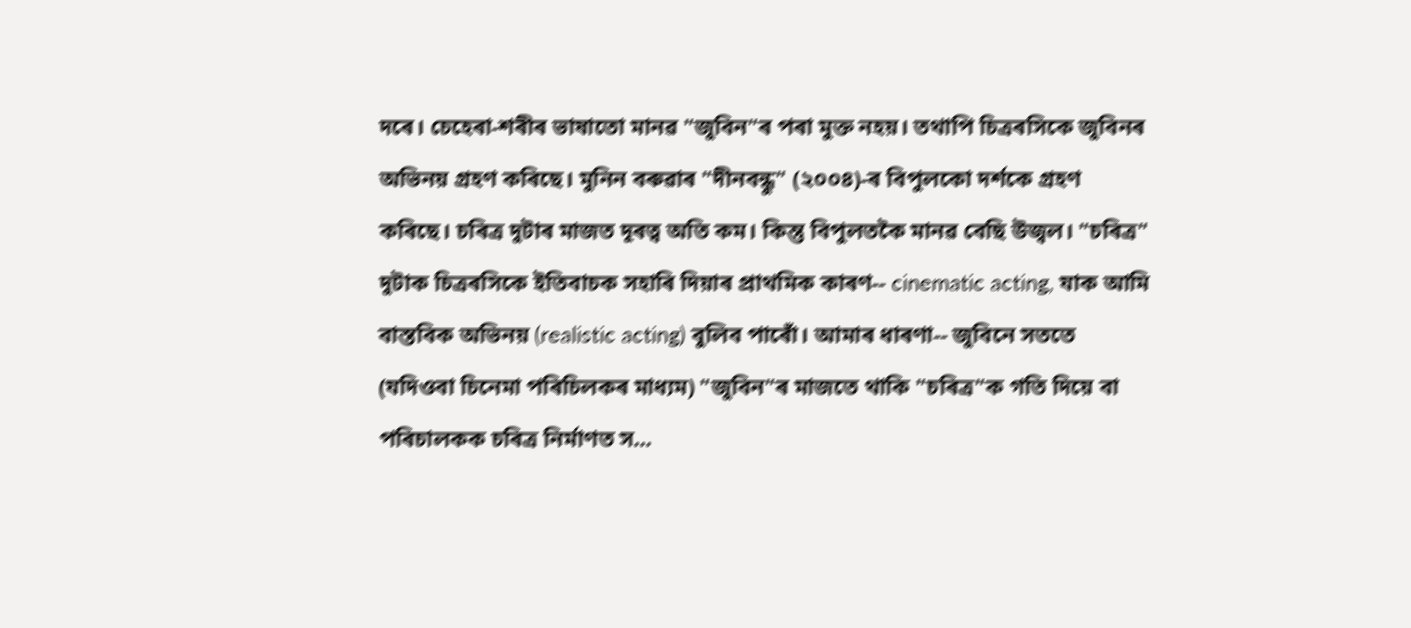দৰে। চেহেৰা-শৰীৰ ভাষাতো মানৱ "জুবিন"ৰ পৰা মুক্ত নহয়। তথাপি চিত্ৰৰসিকে জুবিনৰ অভিনয় গ্ৰহণ কৰিছে। মুনিন বৰুৱাৰ "দীনবন্ধু" (২০০৪)-ৰ বিপুলকো দৰ্শকে গ্ৰহণ কৰিছে। চৰিত্ৰ দুটাৰ মাজত দূৰত্ব অতি কম। কিন্তু বিপুলতকৈ মানৱ বেছি উজ্বল। "চৰিত্ৰ" দুটাক চিত্ৰৰসিকে ইতিবাচক সহাৰি দিয়াৰ প্ৰাথমিক কাৰণ-- cinematic acting, যাক আমি বাস্তবিক অভিনয় (realistic acting) বুলিব পাৰোঁ। আমাৰ ধাৰণা-- জুবিনে সততে (যদিওবা চিনেমা পৰিচিলকৰ মাধ্যম) "জুবিন"ৰ মাজতে থাকি "চৰিত্ৰ"ক গতি দিয়ে বা পৰিচালকক চৰিত্ৰ নিৰ্মাণত স...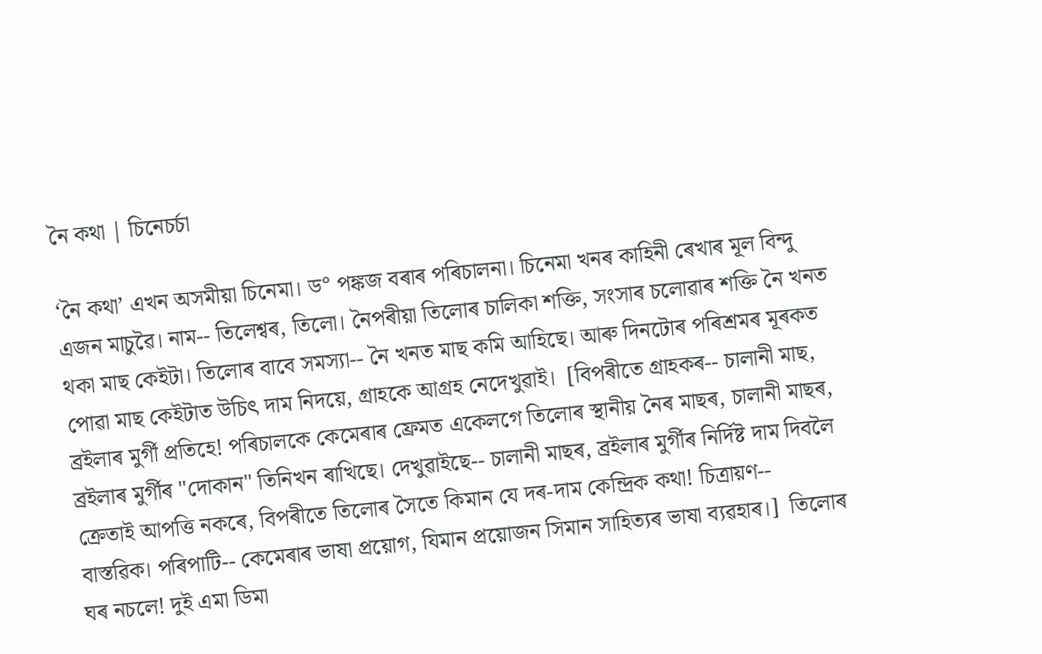নৈ কথা | চিনেচৰ্চা

‘নৈ কথা’ এখন অসমীয়া চিনেমা। ড° পঙ্কজ বৰাৰ পৰিচালনা। চিনেমা খনৰ কাহিনী ৰেখাৰ মূল বিন্দু এজন মাচুৱৈ। নাম-- তিলেশ্বৰ, তিলো। নৈপৰীয়া তিলোৰ চালিকা শক্তি, সংসাৰ চলোৱাৰ শক্তি নৈ খনত থকা মাছ কেইটা। তিলোৰ বাবে সমস্যা-- নৈ খনত মাছ কমি আহিছে। আৰু দিনটোৰ পৰিশ্ৰমৰ মূৰকত পোৱা মাছ কেইটাত উচিৎ দাম নিদয়ে, গ্ৰাহকে আগ্ৰহ নেদেখুৱাই।  [বিপৰীতে গ্ৰাহকৰ-- চালানী মাছ, ব্ৰইলাৰ মুৰ্গী প্ৰতিহে! পৰিচালকে কেমেৰাৰ ফ্ৰেমত একেলগে তিলোৰ স্থানীয় নৈৰ মাছৰ, চালানী মাছৰ, ব্ৰইলাৰ মুৰ্গীৰ "দোকান" তিনিখন ৰাখিছে। দেখুৱাইছে-- চালানী মাছৰ, ব্ৰইলাৰ মুৰ্গীৰ নিৰ্দিষ্ট দাম দিবলৈ ক্ৰেতাই আপত্তি নকৰে, বিপৰীতে তিলোৰ সৈতে কিমান যে দৰ-দাম কেন্দ্ৰিক কথা! চিত্ৰায়ণ--  বাস্তৱিক। পৰিপাটি-- কেমেৰাৰ ভাষা প্ৰয়োগ, যিমান প্ৰয়োজন সিমান সাহিত্যৰ ভাষা ব্যৱহাৰ।]  তিলোৰ ঘৰ নচলে! দুই এমা ডিমা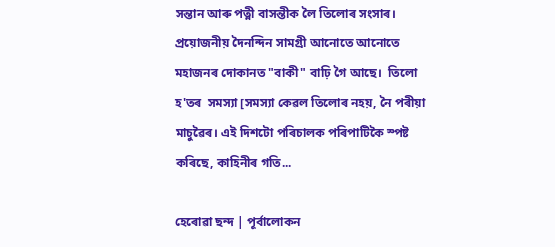সন্তান আৰু পত্নী বাসন্তীক লৈ তিলোৰ সংসাৰ। প্ৰয়োজনীয় দৈনন্দিন সামগ্ৰী আনোতে আনোতে মহাজনৰ দোকানত "বাকী" বাঢ়ি গৈ আছে।  তিলো হ'তৰ  সমস্যা [সমস্যা কেৱল তিলোৰ নহয়, নৈ পৰীয়া মাচুৱৈৰ। এই দিশটো পৰিচালক পৰিপাটিকৈ স্পষ্ট কৰিছে, কাহিনীৰ গতি...

হেৰোৱা ছন্দ | পূৰ্বালোকন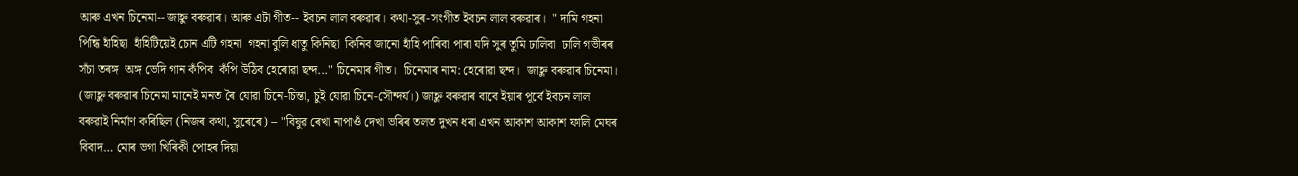আৰু এখন চিনেমা-- জাহ্নু বৰুৱাৰ। আৰু এটা গীত-- ইবচন লাল বৰুৱাৰ। কথা-সুৰ-সংগীত ইবচন লাল বৰুৱাৰ।  " দামি গহনা পিন্ধি হাঁহিছা  হাঁহিটিয়েই চোন এটি গহনা  গহনা বুলি ধাতু কিনিছা  কিনিব জানো হাঁহি পাৰিবা পাৰা যদি সুৰ তুমি ঢালিবা  ঢালি গভীৰৰ সঁচা তৰঙ্গ  অঙ্গ ভেদি গান কঁপিব  কঁপি উঠিব হেৰোৱা ছন্দ..." চিনেমাৰ গীত।  চিনেমাৰ নাম: হেৰোৱা ছন্দ।  জাহ্নু বৰুৱাৰ চিনেমা। (জাহ্নু বৰুৱাৰ চিনেমা মানেই মনত ৰৈ যোৱা চিনে-চিন্তা, চুই যোৱা চিনে-সৌন্দৰ্য।) জাহ্নু বৰুৱাৰ বাবে ইয়াৰ পূৰ্বে ইবচন লাল বৰুৱাই নিৰ্মাণ কৰিছিল (নিজৰ কথা, সুৰেৰে) -- "বিষুৱ ৰেখা নাপাওঁ দেখা ভৰিৰ তলত দুখন ধৰা এখন আকাশ আকাশ ফালি মেঘৰ বিবাদ… মোৰ ভগা খিৰিকী পোহৰ দিয়া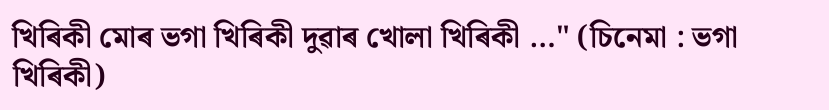খিৰিকী মোৰ ভগা খিৰিকী দুৱাৰ খোলা খিৰিকী …" (চিনেমা : ভগা খিৰিকী)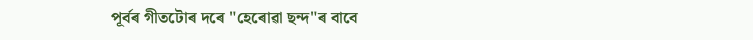পূৰ্বৰ গীতটোৰ দৰে "হেৰোৱা ছন্দ"ৰ বাবে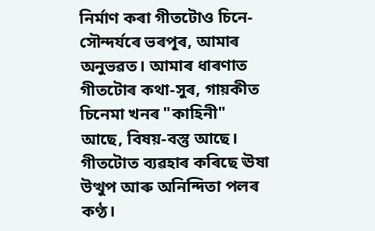নিৰ্মাণ কৰা গীতটোও চিনে-সৌন্দৰ্যৰে ভৰপূৰ, আমাৰ অনুভৱত। আমাৰ ধাৰণাত গীতটোৰ কথা-সুৰ, গায়কীত চিনেমা খনৰ "কাহিনী" আছে, বিষয়-বস্তু আছে। গীতটোত ব্যৱহাৰ কৰিছে ঊষা উত্থুপ আৰু অনিন্দিতা পলৰ কণ্ঠ।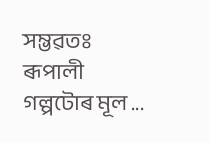সম্ভৱতঃ ৰূপালী গল্পটোৰ মূল ...